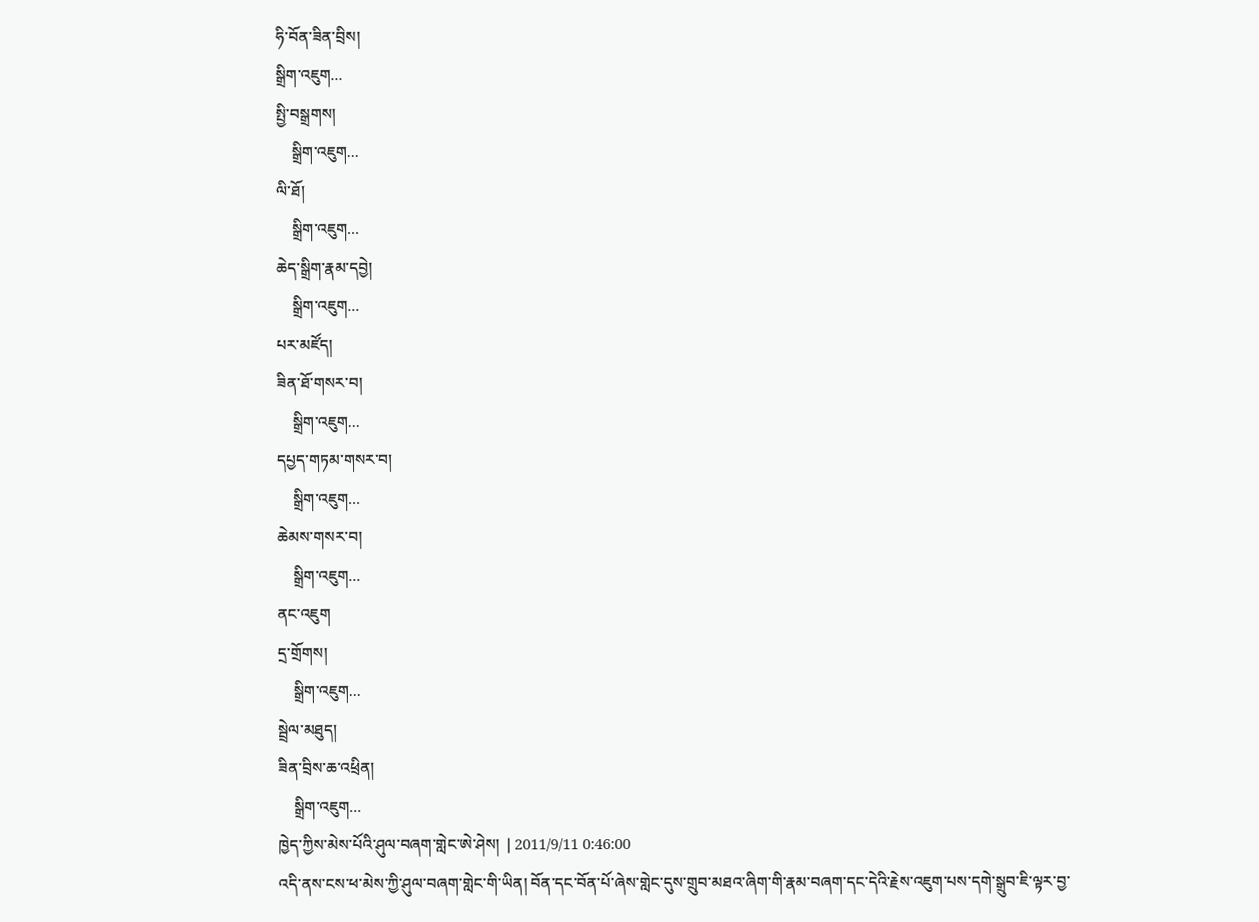ཧི་བོན་ཟིན་བྲིས།
སྒྲིག་འཇུག...
སྤྱི་བསྒྲགས།
    སྒྲིག་འཇུག...
ལི་ཐོ།
    སྒྲིག་འཇུག...
ཆེད་སྒྲིག་རྣམ་དབྱེ།
    སྒྲིག་འཇུག...
པར་མཛོད།
ཟིན་ཐོ་གསར་བ།
    སྒྲིག་འཇུག...
དཔྱད་གཏམ་གསར་བ།
    སྒྲིག་འཇུག...
ཆེམས་གསར་བ།
    སྒྲིག་འཇུག...
ནང་འཇུག
དྲ་གྲོགས།
    སྒྲིག་འཇུག...
སྦྲེལ་མཐུད།
ཟིན་བྲིས་ཆ་འཕྲིན།
    སྒྲིག་འཇུག...
ཁྱེད་ཀྱིས་མེས་པོའི་ཤུལ་བཞག་གླེང་ཨེ་ཤེས།  | 2011/9/11 0:46:00
འདི་ནས་ངས་ཕ་མེས་ཀྱི་ཤུལ་བཞག་གླེང་གི་ཡིན། བོན་དང་བོན་པོ་ཞེས་གླེང་དུས་གྲུབ་མཐའ་ཞིག་གི་རྣམ་བཞག་དང་དེའི་རྗེས་འཇུག་པས་དགེ་སྒྲུབ་ཇི་ལྟར་བྱ་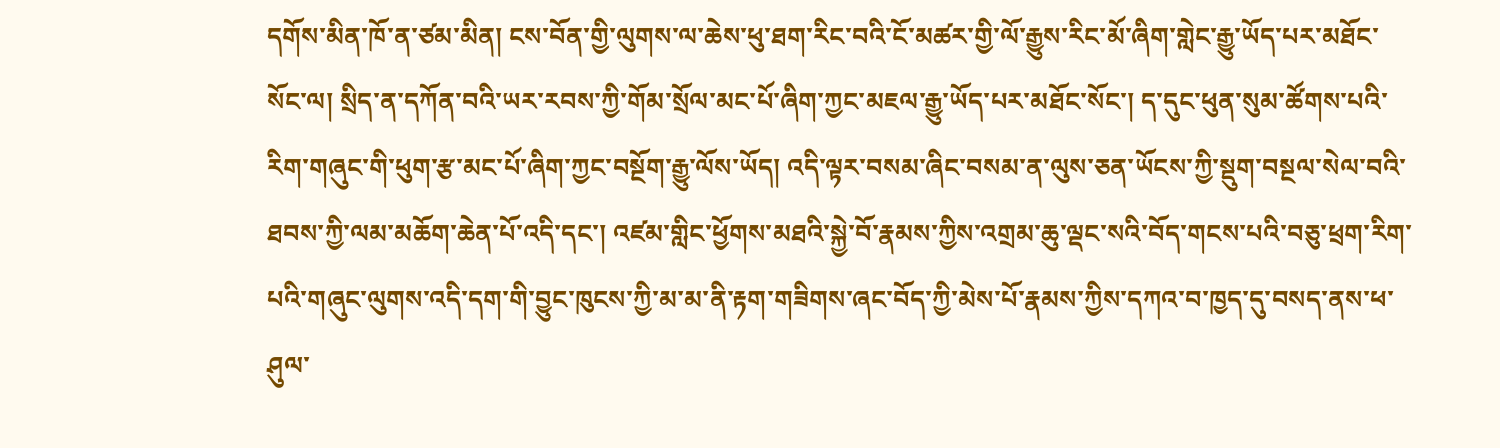དགོས་མིན་ཁོ་ན་ཙམ་མིན། ངས་བོན་གྱི་ལུགས་ལ་ཆེས་ཕུ་ཐག་རིང་བའི་ངོ་མཚར་གྱི་ལོ་རྒྱུས་རིང་མོ་ཞིག་གླེང་རྒྱུ་ཡོད་པར་མཐོང་སོང་ལ། སྲིད་ན་དཀོན་བའི་ཡར་རབས་ཀྱི་གོམ་སྲོལ་མང་པོ་ཞིག་ཀྱང་མཇལ་རྒྱུ་ཡོད་པར་མཐོང་སོང་། ད་དུང་ཕུན་སུམ་ཚོགས་པའི་རིག་གཞུང་གི་ཕུག་རྩ་མང་པོ་ཞིག་ཀྱང་བསྔོག་རྒྱུ་ལོས་ཡོད། འདི་ལྟར་བསམ་ཞིང་བསམ་ན་ལུས་ཅན་ཡོངས་ཀྱི་སྡུག་བསྔལ་སེལ་བའི་ཐབས་ཀྱི་ལམ་མཆོག་ཆེན་པོ་འདི་དང་། འཛམ་གླིང་ཕྱོགས་མཐའི་སྐྱེ་བོ་རྣམས་ཀྱིས་འགྲམ་ཆུ་ལྡང་སའི་བོད་གངས་པའི་བཅུ་ཕྲག་རིག་པའི་གཞུང་ལུགས་འདི་དག་གི་བྱུང་ཁུངས་ཀྱི་མ་མ་ནི་རྟག་གཟིགས་ཞང་བོད་ཀྱི་མེས་པོ་རྣམས་ཀྱིས་དཀའ་བ་ཁྱད་དུ་བསད་ནས་ཕ་ཤུལ་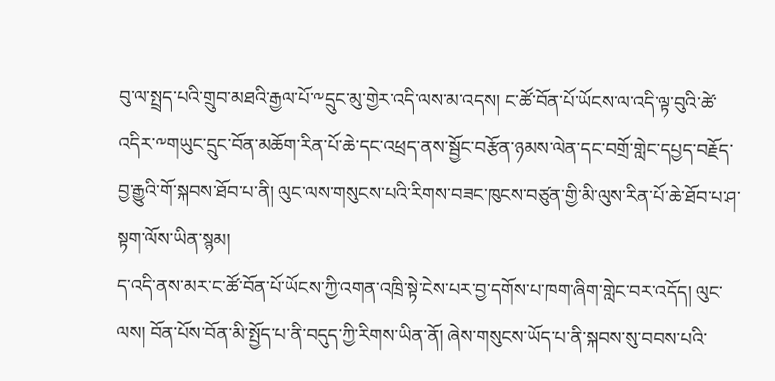བུ་ལ་སྤྲད་པའི་གྲུབ་མཐའི་རྒྱལ་པོ་༸དྲུང་མུ་གྱེར་འདི་ལས་མ་འདས། ང་ཚོ་བོན་པོ་ཡོངས་ལ་འདི་ལྟ་བུའི་ཚེ་འདིར་༸གཡུང་དྲུང་བོན་མཆོག་རིན་པོ་ཆེ་དང་འཕྲད་ནས་སྦྱོང་བརྩོན་ཉམས་ལེན་དང་བགྲོ་གླེང་དཔྱད་བརྗོད་བྱ་རྒྱུའི་གོ་སྐབས་ཐོབ་པ་ནི། ལུང་ལས་གསུངས་པའི་རིགས་བཟང་ཁུངས་བཙུན་གྱི་མི་ལུས་རིན་པོ་ཆེ་ཐོབ་པ་ཤ་སྟག་ལོས་ཡིན་སྙམ།
ད་འདི་ནས་མར་ང་ཚོ་བོན་པོ་ཡོངས་ཀྱི་འགན་འཁྲི་སྟེ་ངེས་པར་བྱ་དགོས་པ་ཁག་ཞིག་གླེང་བར་འདོད། ལུང་ལས། བོན་པོས་བོན་མི་སྤྱོད་པ་ནི་བདུད་ཀྱི་རིགས་ཡིན་ནོ། ཞེས་གསུངས་ཡོད་པ་ནི་སྐབས་སུ་བབས་པའི་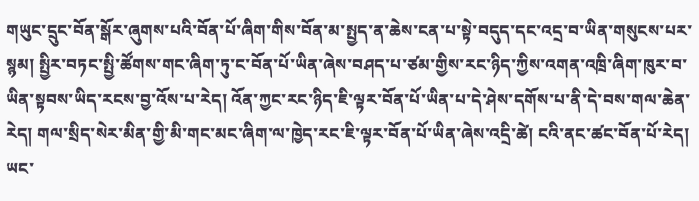གཡུང་དྲུང་བོན་སྒོར་ཞུགས་པའི་བོན་པོ་ཞིག་གིས་བོན་མ་སྤྱད་ན་ཆེས་ངན་པ་སྟེ་བདུད་དང་འདྲ་བ་ཡིན་གསུངས་པར་སྙམ། སྤྱིར་བཏང་སྤྱི་ཚོགས་གང་ཞིག་ཏུ་ང་བོན་པོ་ཡིན་ཞེས་བཤད་པ་ཙམ་གྱིས་རང་ཉིད་ཀྱིས་འགན་འཁྲི་ཞིག་ཁུར་བ་ཡིན་སྟབས་ཡིད་རངས་བྱ་འོས་པ་རེད། འོན་ཀྱང་རང་ཉིད་ཇི་ལྟར་བོན་པོ་ཡིན་པ་དེ་ཤེས་དགོས་པ་ནི་དེ་བས་གལ་ཆེན་རེད། གལ་སྲིད་སེར་མིན་གྱི་མི་གང་མང་ཞིག་ལ་ཁྱེད་རང་ཇི་ལྟར་བོན་པོ་ཡིན་ཞེས་འདྲི་ཚེ། ངའི་ནང་ཚང་བོན་པོ་རེད། ཡང་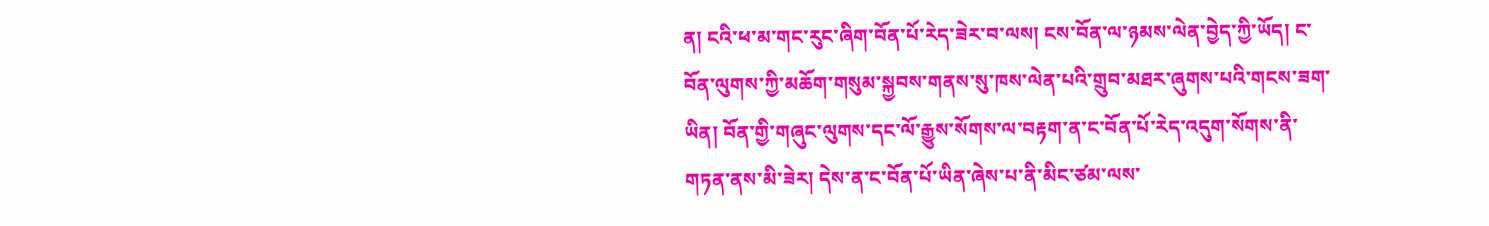ན། ངའི་ཕ་མ་གང་རུང་ཞིག་བོན་པོ་རེད་ཟེར་བ་ལས། ངས་བོན་ལ་ཉམས་ལེན་བྱེད་ཀྱི་ཡོད། ང་བོན་ལུགས་ཀྱི་མཆོག་གསུམ་སྐྱབས་གནས་སུ་ཁས་ལེན་པའི་གྲུབ་མཐར་ཞུགས་པའི་གངས་ཟག་ཡིན། བོན་གྱི་གཞུང་ལུགས་དང་ལོ་རྒྱུས་སོགས་ལ་བརྟག་ན་ང་བོན་པོ་རེད་འདུག་སོགས་ནི་གཏན་ནས་མི་ཟེར། དེས་ན་ང་བོན་པོ་ཡིན་ཞེས་པ་ནི་མིང་ཙམ་ལས་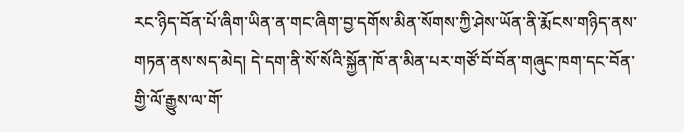རང་ཉིད་བོན་པོ་ཞིག་ཡིན་ན་གང་ཞིག་བྱ་དགོས་མིན་སོགས་ཀྱི་ཤེས་ཡོན་ནི་རྨོངས་གཉིད་ནས་གཏན་ནས་སད་མེད། དེ་དག་ནི་སོ་སོའི་སྐྱོན་ཁོ་ན་མིན་པར་གཙོ་བོ་བོན་གཞུང་ཁག་དང་བོན་གྱི་ལོ་རྒྱུས་ལ་གོ་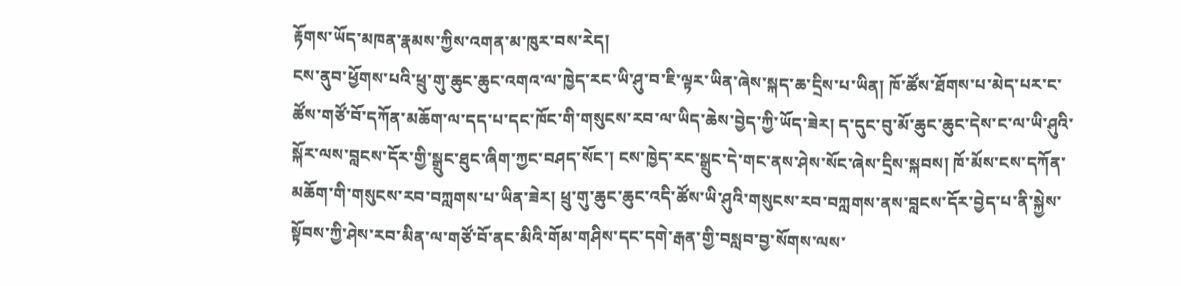རྟོགས་ཡོད་མཁན་རྣམས་ཀྱིས་འགན་མ་ཁུར་བས་རེད།
ངས་ནུབ་ཕྱོགས་པའི་ཕྲུ་གུ་ཆུང་ཆུང་འགའ་ལ་ཁྱེད་རང་ཡི་ཤུ་བ་ཇི་ལྟར་ཡིན་ཞེས་སྐད་ཆ་དྲིས་པ་ཡིན། ཁོ་ཚོས་ཐོགས་པ་མེད་པར་ང་ཚོས་གཙོ་བོ་དཀོན་མཆོག་ལ་དད་པ་དང་ཁོང་གི་གསུངས་རབ་ལ་ཡིད་ཆེས་བྱེད་ཀྱི་ཡོད་ཟེར། ད་དུང་བུ་མོ་ཆུང་ཆུང་དེས་ང་ལ་ཡི་ཤུའི་སྐོར་ལས་བླངས་དོར་གྱི་སྒྲུང་ཐུང་ཞིག་ཀྱང་བཤད་སོང་། ངས་ཁྱེད་རང་སྒྲུང་དེ་གང་ནས་ཤེས་སོང་ཞེས་དྲིས་སྐབས། ཁོ་མོས་ངས་དཀོན་མཆོག་གི་གསུངས་རབ་བཀླགས་པ་ཡིན་ཟེར། ཕྲུ་གུ་ཆུང་ཆུང་འདི་ཚོས་ཡི་ཤུའི་གསུངས་རབ་བཀླགས་ནས་བླངས་དོར་བྱེད་པ་ནི་སྐྱེས་སྟོབས་ཀྱི་ཤེས་རབ་མིན་ལ་གཙོ་བོ་ནང་མིའི་གོམ་གཤིས་དང་དགེ་རྒན་གྱི་བསླབ་བྱ་སོགས་ལས་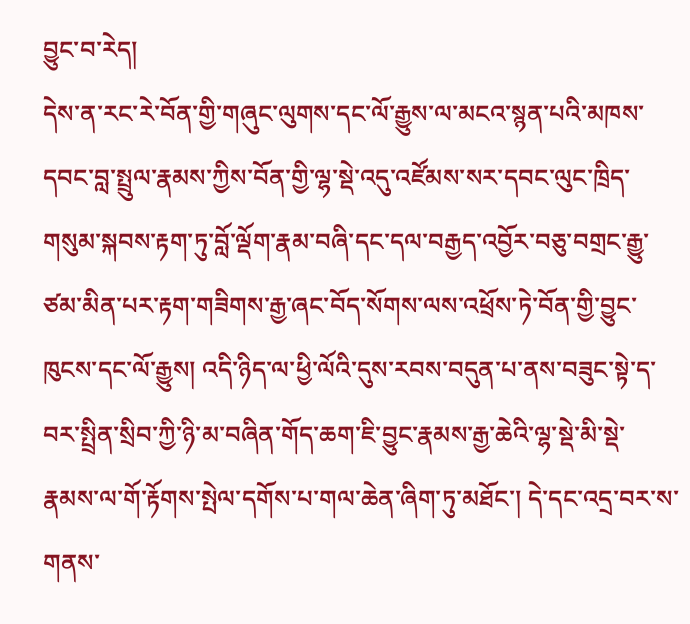བྱུང་བ་རེད།
དེས་ན་རང་རེ་བོན་གྱི་གཞུང་ལུགས་དང་ལོ་རྒྱུས་ལ་མངའ་སྙན་པའི་མཁས་དབང་བླ་སྤྲུལ་རྣམས་ཀྱིས་བོན་གྱི་ལྷ་སྡེ་འདུ་འཛོམས་སར་དབང་ལུང་ཁྲིད་གསུམ་སྐབས་རྟག་ཏུ་བློ་ལྡོག་རྣམ་བཞི་དང་དལ་བརྒྱད་འབྱོར་བཅུ་བགྲང་རྒྱུ་ཙམ་མིན་པར་རྟག་གཟིགས་རྒྱ་ཞང་བོད་སོགས་ལས་འཕྲོས་ཏེ་བོན་གྱི་བྱུང་ཁུངས་དང་ལོ་རྒྱུས། འདི་ཉིད་ལ་ཕྱི་ལོའི་དུས་རབས་བདུན་པ་ནས་བཟུང་སྟེ་ད་བར་སྤྲིན་སྲིབ་ཀྱི་ཉི་མ་བཞིན་གོད་ཆག་ཇི་བྱུང་རྣམས་རྒྱ་ཆེའི་ལྷ་སྡེ་མི་སྡེ་རྣམས་ལ་གོ་རྟོགས་སྤེལ་དགོས་པ་གལ་ཆེན་ཞིག་ཏུ་མཐོང་། དེ་དང་འདྲ་བར་ས་གནས་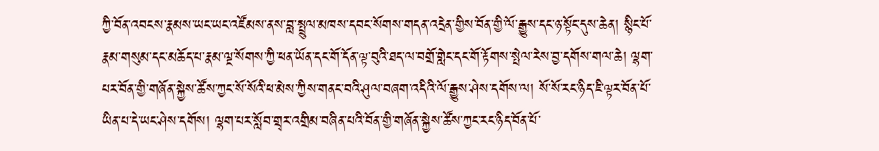ཀྱི་བོན་འབངས་རྣམས་ཡང་ཡང་འཛོམས་ནས་བླ་སྤྲུལ་མཁས་དབང་སོགས་གདན་འདྲེན་གྱིས་བོན་གྱི་ལོ་རྒྱུས་དང་ཉ་སྟོང་དུས་ཆེན། སྙིང་པོ་རྣམ་གསུམ་དང་མཆོད་པ་རྣམ་ལྔ་སོགས་ཀྱི་ཕན་ཡོན་དང་གོ་དོན་ལྟ་བུའི་ཐད་ལ་བགྲོ་གླེང་དང་གོ་རྟོགས་སྤེལ་རེས་བྱ་དགོས་གལ་ཆེ། ལྷག་པར་བོན་གྱི་གཞོན་སྐྱེས་ཚོས་ཀྱང་སོ་སོའི་ཕ་མེས་ཀྱིས་གནང་བའི་ཤུལ་བཞག་འདིའི་ལོ་རྒྱུས་ཤེས་དགོས་ལ། སོ་སོ་རང་ཉིད་ཇི་ལྟར་བོན་པོ་ཡིན་པ་དེ་ཡང་ཤེས་དགོས། ལྷག་པར་སློབ་གྲྭར་འགྲིམ་བཞིན་པའི་བོན་གྱི་གཞོན་སྐྱེས་ཚོས་ཀྱང་རང་ཉིད་བོན་པོ་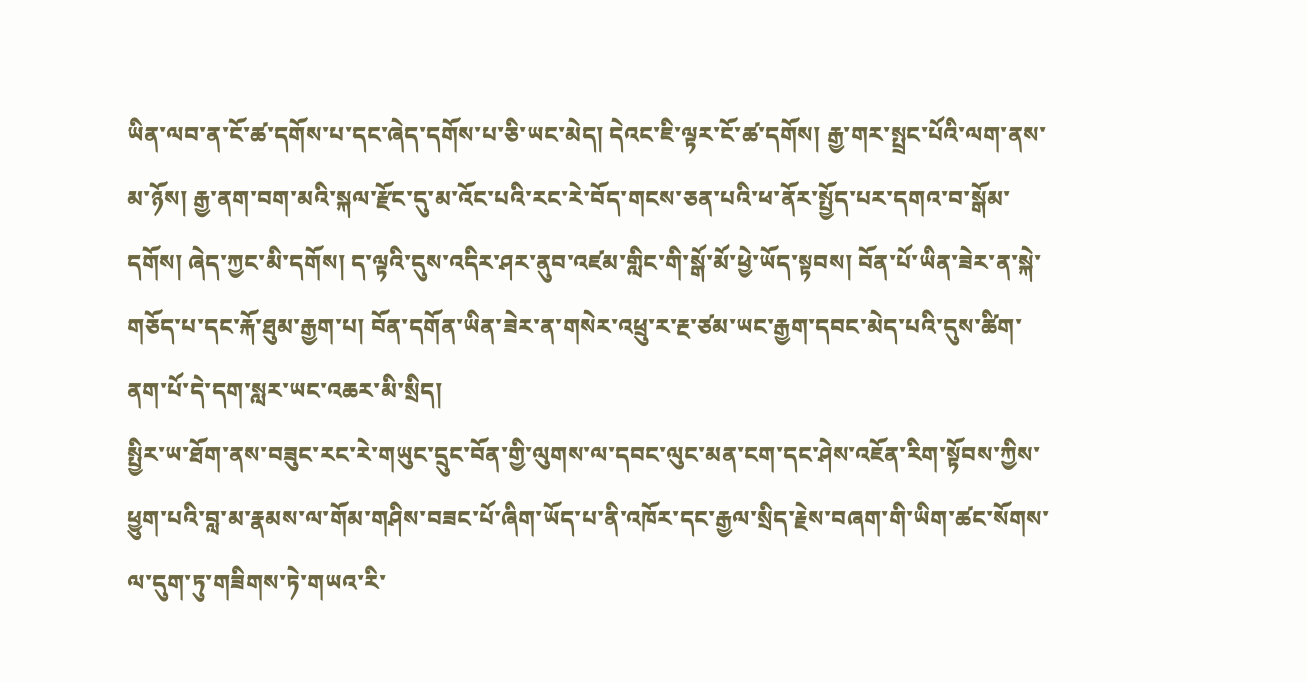ཡིན་ལབ་ན་ངོ་ཚ་དགོས་པ་དང་ཞེད་དགོས་པ་ཅི་ཡང་མེད། དེའང་ཇི་ལྟར་ངོ་ཚ་དགོས། རྒྱ་གར་སྤྲང་པོའི་ལག་ནས་མ་ཉོས། རྒྱ་ནག་བག་མའི་སྐལ་རྫོང་དུ་མ་འོང་པའི་རང་རེ་བོད་གངས་ཅན་པའི་ཕ་ནོར་སྤྱོད་པར་དགའ་བ་སྒོམ་དགོས། ཞེད་ཀྱང་མི་དགོས། ད་ལྟའི་དུས་འདིར་ཤར་ནུབ་འཛམ་གླིང་གི་སྒོ་མོ་ཕྱེ་ཡོད་སྟབས། བོན་པོ་ཡིན་ཟེར་ན་སྐེ་གཅོད་པ་དང་རྐོ་ཐུམ་རྒྱག་པ། བོན་དགོན་ཡིན་ཟེར་ན་གསེར་འཕྲུ་ར་རྔ་ཙམ་ཡང་རྒྱག་དབང་མེད་པའི་དུས་ཚིག་ནག་པོ་དེ་དག་སླར་ཡང་འཆར་མི་སྲིད།
སྤྱིར་ཡ་ཐོག་ནས་བཟུང་རང་རེ་གཡུང་དྲུང་བོན་གྱི་ལུགས་ལ་དབང་ལུང་མན་ངག་དང་ཤེས་འཇོན་རིག་སྟོབས་ཀྱིས་ཕྱུག་པའི་བླ་མ་རྣམས་ལ་གོམ་གཤིས་བཟང་པོ་ཞིག་ཡོད་པ་ནི་འཁོར་དང་རྒྱལ་སྲིད་རྗེས་བཞག་གི་ཡིག་ཚང་སོགས་ལ་དུག་ཏུ་གཟིགས་ཏེ་གཡའ་རི་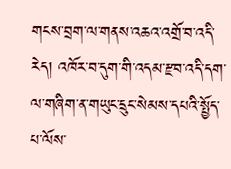གངས་བྲག་ལ་གནས་འཆའ་འགྲོ་བ་འདི་རེད། འཁོར་བ་དུག་གི་འདམ་རྫབ་འདི་དག་ལ་གཞིག་ན་གཡུང་དྲུང་སེམས་དཔའི་སྤྱོད་པ་ལོས་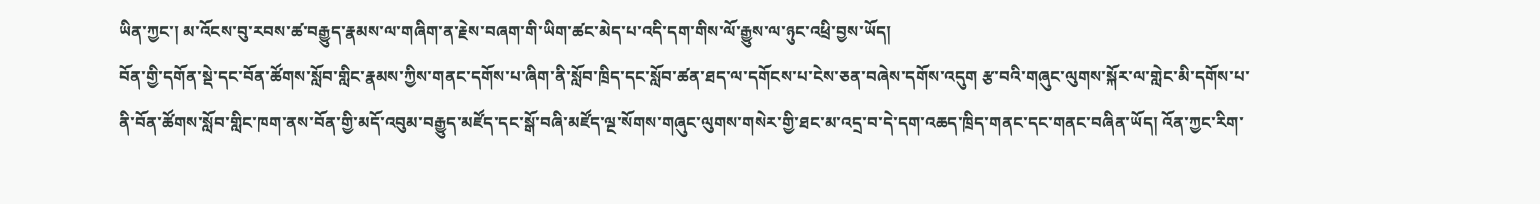ཡིན་ཀྱང་། མ་འོངས་བུ་རབས་ཚ་བརྒྱུད་རྣམས་ལ་གཞིག་ན་རྗེས་བཞག་གི་ཡིག་ཚང་མེད་པ་འདི་དག་གིས་ལོ་རྒྱུས་ལ་ཉུང་འཕྲི་བྱས་ཡོད།
བོན་གྱི་དགོན་སྡེ་དང་བོན་ཚོགས་སློབ་གླིང་རྣམས་ཀྱིས་གནང་དགོས་པ་ཞིག་ནི་སློབ་ཁྲིད་དང་སློབ་ཚན་ཐད་ལ་དགོངས་པ་ངེས་ཅན་བཞེས་དགོས་འདུག རྩ་བའི་གཞུང་ལུགས་སྐོར་ལ་གླེང་མི་དགོས་པ་ནི་བོན་ཚོགས་སློབ་གླིང་ཁག་ནས་བོན་གྱི་མདོ་འབུམ་བརྒྱུད་མཛོད་དང་སྒོ་བཞི་མཛོད་ལྔ་སོགས་གཞུང་ལུགས་གསེར་གྱི་ཐང་མ་འདྲ་བ་དེ་དག་འཆད་ཁྲིད་གནང་དང་གནང་བཞིན་ཡོད། འོན་ཀྱང་རིག་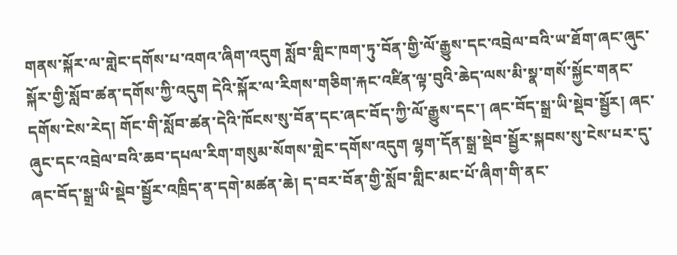གནས་སྐོར་ལ་གླེང་དགོས་པ་འགའ་ཞིག་འདུག སློབ་གླིང་ཁག་ཏུ་བོན་གྱི་ལོ་རྒྱུས་དང་འབྲེལ་བའི་ཡ་ཐོག་ཞང་ཞུང་སྐོར་གྱི་སློབ་ཚན་དགོས་ཀྱི་འདུག དེའི་སྐོར་ལ་རིགས་གཅིག་རྐང་འཛིན་ལྟ་བུའི་ཆེད་ལས་མི་སྣ་གསོ་སྐྱོང་གནང་དགོས་ངེས་རེད། གོང་གི་སློབ་ཚན་དེའི་ཁོངས་སུ་བོན་དང་ཞང་བོད་ཀྱི་ལོ་རྒྱུས་དང་། ཞང་བོད་སྒྲ་ཡི་སྡེབ་སྦྱོར། ཞང་ཞུང་དང་འབྲེལ་བའི་ཆབ་དཔལ་རིག་གསུམ་སོགས་གླེང་དགོས་འདུག ལྷག་དོན་སྒྲ་སྡེབ་སྦྱོར་སྐབས་སུ་ངེས་པར་དུ་ཞང་བོད་སྒྲ་ཡི་སྡེབ་སྦྱོར་འཁྲིད་ན་དགེ་མཚན་ཆེ། ད་བར་བོན་གྱི་སློབ་གླིང་མང་པོ་ཞིག་གི་ནང་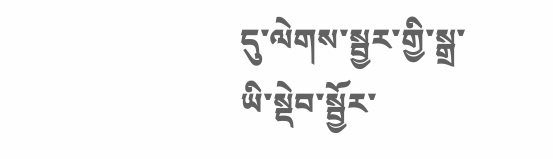དུ་ལེགས་སྦྱར་གྱི་སྒྲ་ཡི་སྡེབ་སྦྱོར་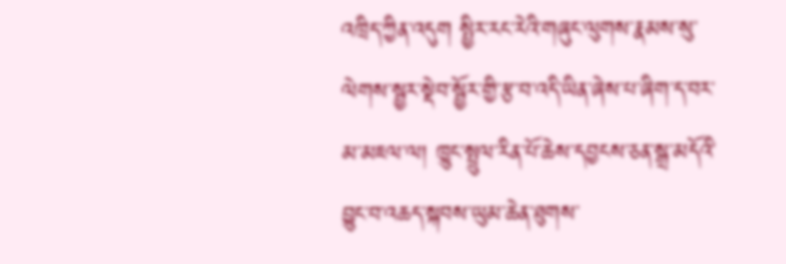འཁྲིད་ཀྱིན་འདུག སྤྱིར་རང་རེའི་གཞུང་ལུགས་རྣམས་སུ་ལེགས་སྦྱར་སྡེབ་སྦྱོར་གྱི་རྩ་བ་འདི་ཡིན་ཞེས་པ་ཞིག་ད་བར་མ་མཇལ་ལ། ཁྱུང་སྤྲུལ་རིན་པོ་ཆེས་དབྱངས་ཅན་སྒྲ་མདོའི་བྱུང་བ་འཆད་སྐབས་ཡུམ་ཆེན་ཐུགས་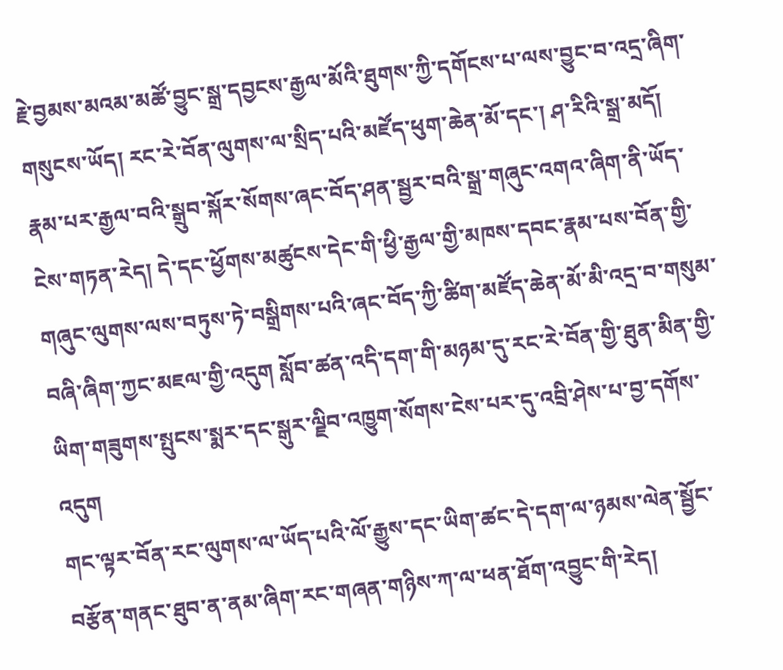རྗེ་བྱམས་མའམ་མཚོ་བྱུང་སྒྲ་དབྱངས་རྒྱལ་མོའི་ཐུགས་ཀྱི་དགོངས་པ་ལས་བྱུང་བ་འདྲ་ཞིག་གསུངས་ཡོད། རང་རེ་བོན་ལུགས་ལ་སྲིད་པའི་མཛོད་ཕུག་ཆེན་མོ་དང་། ཤ་རིའི་སྒྲ་མདོ། རྣམ་པར་རྒྱལ་བའི་སྒྲུབ་སྐོར་སོགས་ཞང་བོད་ཤན་སྦྱར་བའི་སྒྲ་གཞུང་འགའ་ཞིག་ནི་ཡོད་ངེས་གཏན་རེད། དེ་དང་ཕྱོགས་མཚུངས་དེང་གི་ཕྱི་རྒྱལ་གྱི་མཁས་དབང་རྣམ་པས་བོན་གྱི་གཞུང་ལུགས་ལས་བཏུས་ཏེ་བསྒྲིགས་པའི་ཞང་བོད་ཀྱི་ཚིག་མཛོད་ཆེན་མོ་མི་འདྲ་བ་གསུམ་བཞི་ཞིག་ཀྱང་མཇལ་གྱི་འདུག སློབ་ཚན་འདི་དག་གི་མཉམ་དུ་རང་རེ་བོན་གྱི་ཐུན་མིན་གྱི་ཡིག་གཟུགས་སྤུངས་སྨར་དང་སྒུར་ལྗིབ་འཁྱུག་སོགས་ངེས་པར་དུ་འབྲི་ཤེས་པ་བྱ་དགོས་འདུག
གང་ལྟར་བོན་རང་ལུགས་ལ་ཡོད་པའི་ལོ་རྒྱུས་དང་ཡིག་ཚང་དེ་དག་ལ་ཉམས་ལེན་སྦྱོང་བརྩོན་གནང་ཐུབ་ན་ནམ་ཞིག་རང་གཞན་གཉིས་ཀ་ལ་ཕན་ཐོག་འབྱུང་གི་རེད།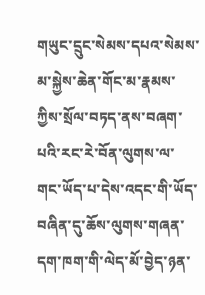གཡུང་དྲུང་སེམས་དཔའ་སེམས་མ་སྐྱེས་ཆེན་གོང་མ་རྣམས་ཀྱིས་སྲོལ་བཏད་ནས་བཞག་པའི་རང་རེ་བོན་ལུགས་ལ་གང་ཡོད་པ་དེས་འདང་གི་ཡོད་བཞིན་དུ་ཆོས་ལུགས་གཞན་དག་ཁག་གི་ལེད་མོ་བྱེད་ཉན་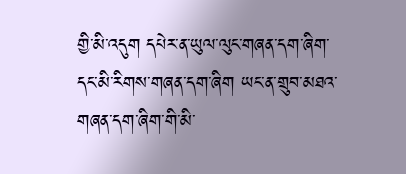གྱི་མི་འདུག དཔེར་ན་ཡུལ་ལུང་གཞན་དག་ཞིག་དང་མི་རིགས་གཞན་དག་ཞིག ཡང་ན་གྲུབ་མཐའ་གཞན་དག་ཞིག་གི་མི་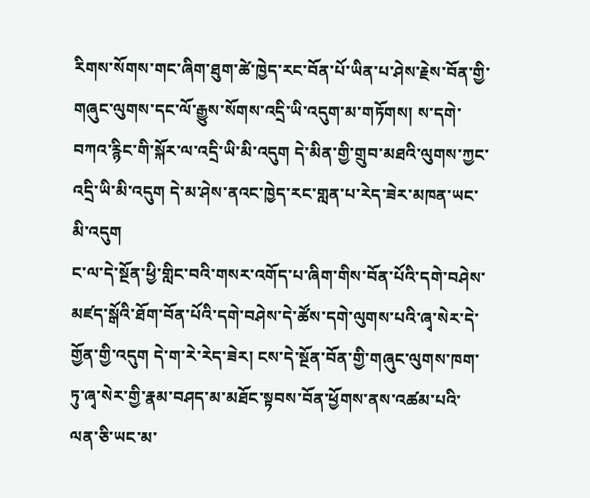རིགས་སོགས་གང་ཞིག་ཐུག་ཚེ་ཁྱེད་རང་བོན་པོ་ཡིན་པ་ཤེས་རྗེས་བོན་གྱི་གཞུང་ལུགས་དང་ལོ་རྒྱུས་སོགས་འདྲི་ཡི་འདུག་མ་གཏོགས། ས་དགེ་བཀའ་རྙིང་གི་སྐོར་ལ་འདྲི་ཡི་མི་འདུག དེ་མིན་གྱི་གྲུབ་མཐའི་ལུགས་ཀྱང་འདྲི་ཡི་མི་འདུག དེ་མ་ཤེས་ནའང་ཁྱེད་རང་གླན་པ་རེད་ཟེར་མཁན་ཡང་མི་འདུག
ང་ལ་དེ་སྔོན་ཕྱི་གླིང་བའི་གསར་འགོད་པ་ཞིག་གིས་བོན་པོའི་དགེ་བཤེས་མཛད་སྒོའི་ཐོག་བོན་པོའི་དགེ་བཤེས་དེ་ཚོས་དགེ་ལུགས་པའི་ཞྭ་སེར་དེ་གྱོན་གྱི་འདུག དེ་ག་རེ་རེད་ཟེར། ངས་དེ་སྔོན་བོན་གྱི་གཞུང་ལུགས་ཁག་ཏུ་ཞྭ་སེར་གྱི་རྣམ་བཤད་མ་མཐོང་སྟབས་བོན་ཕྱོགས་ནས་འཚམ་པའི་ལན་ཅི་ཡང་མ་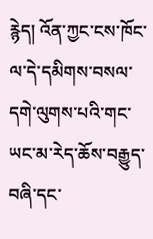རྙེད། འོན་ཀྱང་ངས་ཁོང་ལ་དེ་དམིགས་བསལ་དགེ་ལུགས་པའི་གང་ཡང་མ་རེད་ཆོས་བརྒྱུད་བཞི་དང་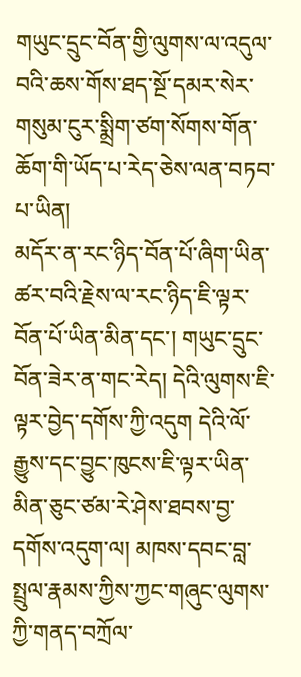གཡུང་དྲུང་བོན་གྱི་ལུགས་ལ་འདུལ་བའི་ཆས་གོས་ཐད་སྔོ་དམར་སེར་གསུམ་ངུར་སྨྲིག་ཙག་སོགས་གོན་ཆོག་གི་ཡོད་པ་རེད་ཅེས་ལན་བཏབ་པ་ཡིན།
མདོར་ན་རང་ཉིད་བོན་པོ་ཞིག་ཡིན་ཚར་བའི་རྗེས་ལ་རང་ཉིད་ཇི་ལྟར་བོན་པོ་ཡིན་མིན་དང་། གཡུང་དྲུང་བོན་ཟེར་ན་གང་རེད། དེའི་ལུགས་ཇི་ལྟར་བྱེད་དགོས་ཀྱི་འདུག དེའི་ལོ་རྒྱུས་དང་བྱུང་ཁུངས་ཇི་ལྟར་ཡིན་མིན་ཅུང་ཙམ་རེ་ཤེས་ཐབས་བྱ་དགོས་འདུག་ལ། མཁས་དབང་བླ་སྤྲུལ་རྣམས་ཀྱིས་ཀྱང་གཞུང་ལུགས་ཀྱི་གནད་བཀྲོལ་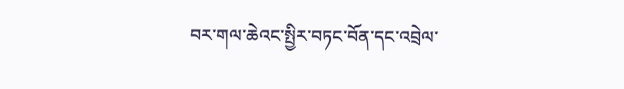བར་གལ་ཆེའང་སྤྱིར་བཏང་བོན་དང་འབྲེལ་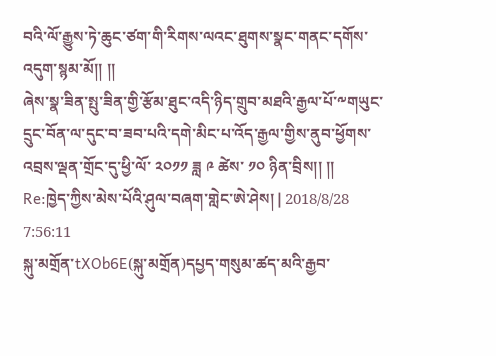བའི་ལོ་རྒྱུས་ཏེ་ཆུང་ཙག་གི་རིགས་ལའང་ཐུགས་སྣང་གནང་དགོས་འདུག་སྙམ་མོ།། །།
ཞེས་སྣ་ཟིན་སྤུ་ཟིན་གྱི་རྩོམ་ཐུང་འདི་ཉིད་གྲུབ་མཐའི་རྒྱལ་པོ་༸གཡུང་དྲུང་བོན་ལ་དུང་བ་ཟབ་པའི་དགེ་མིང་པ་འོད་རྒྱལ་གྱིས་ནུབ་ཕྱོགས་འབྲས་ལྡན་གྲོང་དུ་ཕྱི་ལོ་ ༢༠༡༡ ཟླ ༩ ཚེས་ ༡༠ ཉིན་བྲིས།། །།
Re:ཁྱེད་ཀྱིས་མེས་པོའི་ཤུལ་བཞག་གླེང་ཨེ་ཤེས། | 2018/8/28 7:56:11
སྐུ་མགྲོན་tXOb6E(སྐུ་མགྲོན)དཔྱད་གསུམ་ཚད་མའི་རྒྱབ་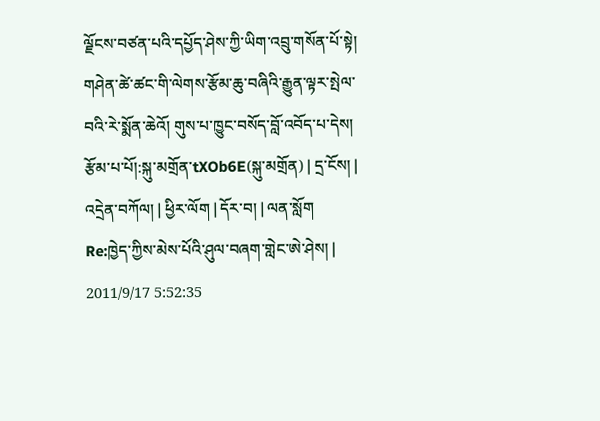ལྗོངས་བཙན་པའི་དཔྱོད་ཤེས་ཀྱི་ཡིག་འབྲུ་གསོན་པོ་སྟེ། གཤེན་ཚེ་ཚང་གི་ལེགས་རྩོམ་ཆུ་བཞིའི་རྒྱུན་ལྟར་སྤེལ་བའི་རེ་སྨོན་ཆེའོ། གུས་པ་ཁྱུང་བསོད་བློ་འབོད་པ་དེས།
རྩོམ་པ་པོ།:སྐུ་མགྲོན་tXOb6E(སྐུ་མགྲོན) | དྲ་ངོས། | འདྲེན་བཀོལ། | ཕྱིར་ལོག | དོར་བ། | ལན་སློག
Re:ཁྱེད་ཀྱིས་མེས་པོའི་ཤུལ་བཞག་གླེང་ཨེ་ཤེས། | 2011/9/17 5:52:35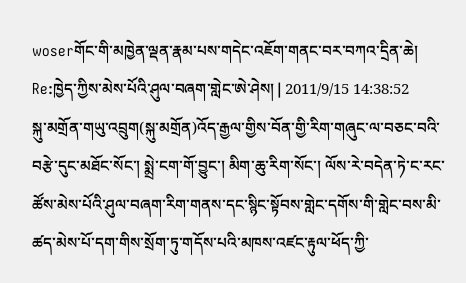woserགོང་གི་མཁྱེན་ལྡན་རྣམ་པས་གདེང་འཇོག་གནང་བར་བཀའ་དྲིན་ཆེ།
Re:ཁྱེད་ཀྱིས་མེས་པོའི་ཤུལ་བཞག་གླེང་ཨེ་ཤེས། | 2011/9/15 14:38:52
སྐུ་མགྲོན་གཡུ་འབྲུག(སྐུ་མགྲོན)འོད་རྒྱལ་གྱིས་བོན་གྱི་རིག་གཞུང་ལ་བཅང་བའི་བརྩེ་དུང་མཐོང་སོང་། སྨྲེ་ངག་གོ་བྱུང་། མིག་ཆུ་རིག་སོང་། ལོས་རེ་བདེན་ཏེ་ང་རང་ཚོས་མེས་པོའི་ཤུལ་བཞག་རིག་གནས་དང་སྙིང་སྟོབས་གླེང་དགོས་གི་གླེང་བས་མི་ཚད་མེས་པོ་དག་གིས་སྲོག་ཏུ་གདོས་པའི་མཁས་འཛང་རྟུལ་ཕོད་ཀྱི་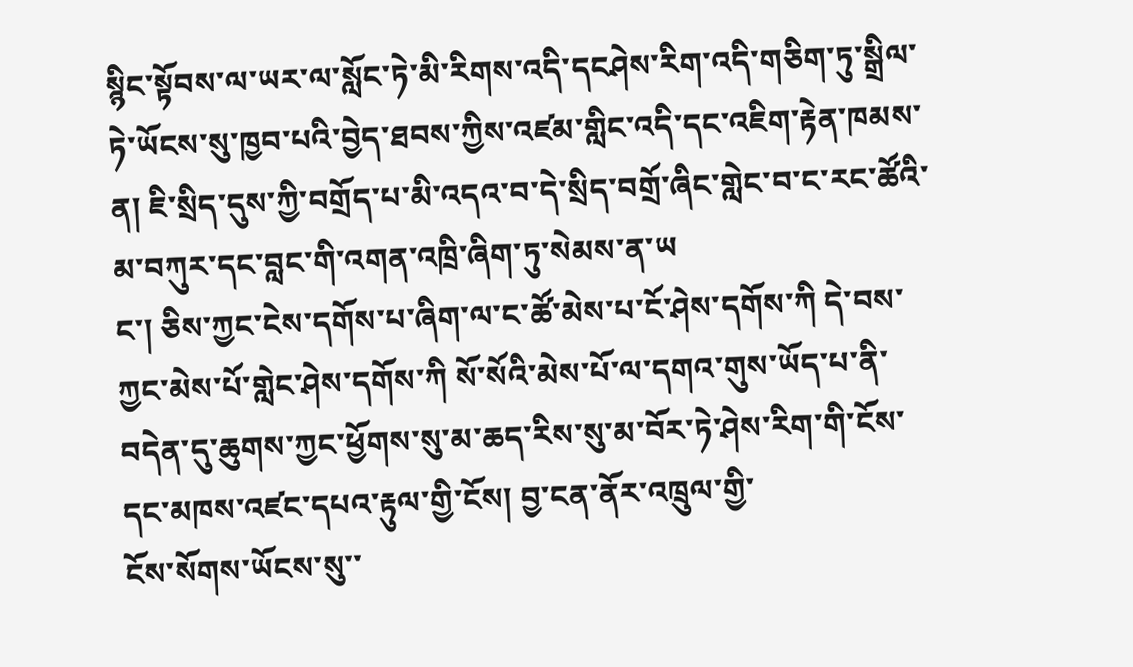སྙིང་སྟོབས་ལ་ཡར་ལ་སློང་ཏེ་མི་རིགས་འདི་དངཤེས་རིག་འདི་གཅིག་ཏུ་སྒྲིལ་ཏེ་ཡོངས་སུ་ཁྱབ་པའི་བྱེད་ཐབས་ཀྱིས་འཛམ་གླིང་འདི་དང་འཇིག་རྟེན་ཁམས་ན། ཇི་སྲིད་དུས་ཀྱི་བགྲོད་པ་མི་འདའ་བ་དེ་སྲིད་བགྲོ་ཞིང་གླེང་བ་ང་རང་ཚོའི་མ་བཀུར་དང་བླང་གི་འགན་འཁྲི་ཞིག་ཏུ་སེམས་ན་ཡ
ང་། ཅིས་ཀྱང་ངེས་དགོས་པ་ཞིག་ལ་ང་ཚོ་མེས་པ་ངོ་ཤེས་དགོས་ཀི དེ་བས་ཀྱང་མེས་པོ་གླེང་ཤེས་དགོས་ཀི སོ་སོའི་མེས་པོ་ལ་དགའ་གུས་ཡོད་པ་ནི་བདེན་དུ་ཆུགས་ཀྱང་ཕྱོགས་སུ་མ་ཆད་རིས་སུ་མ་བོར་ཏེ་ཤེས་རིག་གི་ངོས་དང་མཁས་འཛང་དཔའ་རྟུལ་གྱི་ངོས། བྱ་ངན་ནོར་འཁྲུལ་གྱི་
ངོས་སོགས་ཡོངས་སུ་་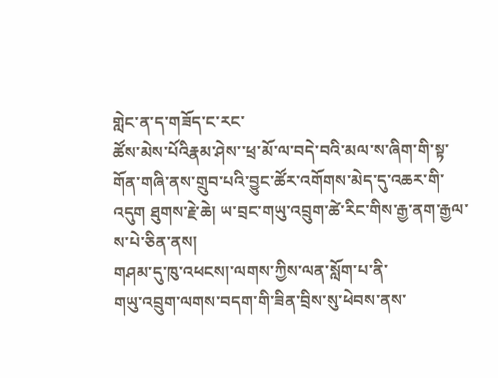གླེང་ན་ད་གཟོད་ང་རང་
ཚོས་མེས་པོའིརྣམ་ཤེས་་ཕྲ་མོ་ལ་བདེ་བའི་མལ་ས་ཞིག་གི་སྟ་གོན་གཞི་ནས་གྲུབ་པའི་བྱུང་ཚོར་འགོགས་མེད་དུ་འཆར་གི་འདུག ཐུགས་རྗེ་ཆེ། ཡ་བྲང་གཡུ་འབྲུག་ཚེ་རིང་གིས་རྒྱ་ནག་རྒྱལ་ས་པེ་ཅིན་ནས།
གཤམ་དུ་ཁུ་འཕངས།་ལགས་ཀྱིས་ལན་སློག་པ་ནི་
གཡུ་འབྲུག་ལགས་བདག་གི་ཟིན་བྲིས་སུ་ཕེབས་ནས་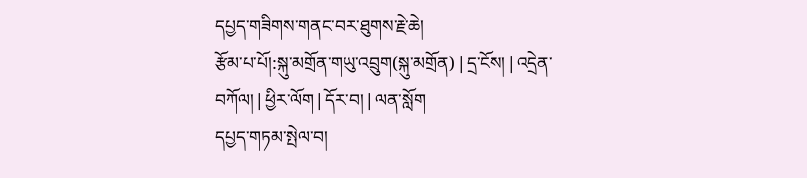དཔྱད་གཟིགས་གནང་བར་ཐུགས་རྗེ་ཆེ།
རྩོམ་པ་པོ།:སྐུ་མགྲོན་གཡུ་འབྲུག(སྐུ་མགྲོན) | དྲ་ངོས། | འདྲེན་བཀོལ། | ཕྱིར་ལོག | དོར་བ། | ལན་སློག
དཔྱད་གཏམ་སྤེལ་བ།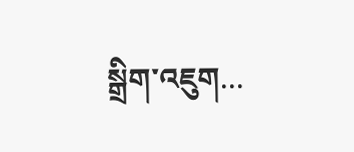སྒྲིག་འཇུག...